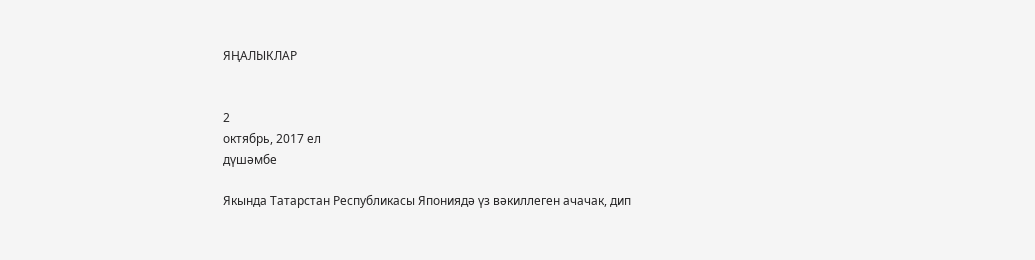ЯҢАЛЫКЛАР


2
октябрь, 2017 ел
дүшәмбе

Якында Татарстан Республикасы Япониядә үз вәкиллеген ачачак, дип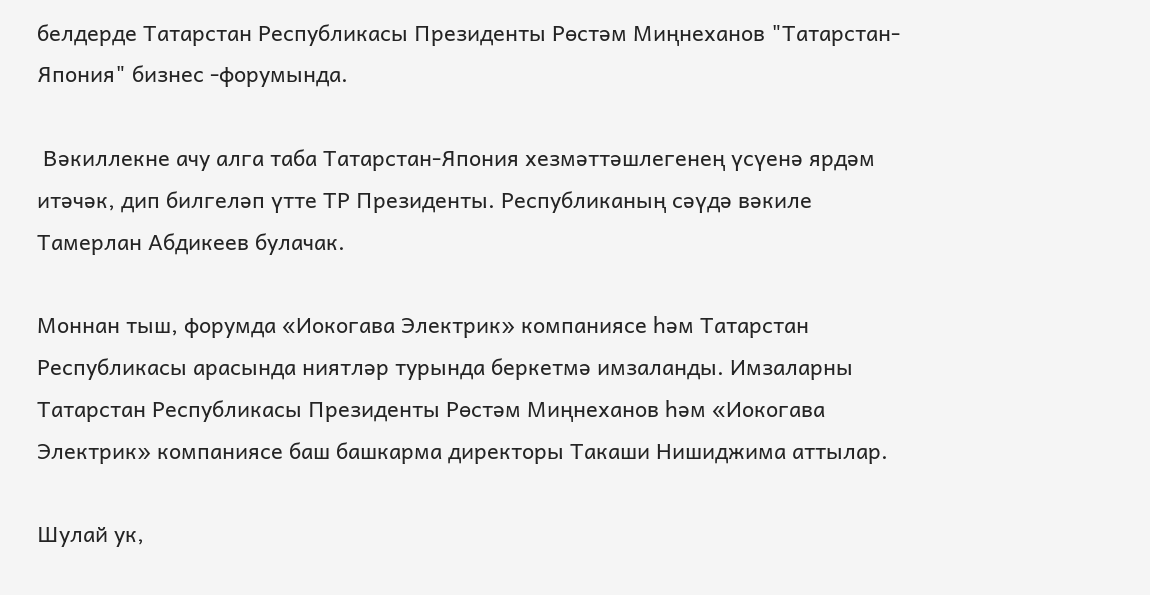белдерде Татарстан Республикасы Президенты Рөстәм Миңнеханов "Татарстан-Япония" бизнес -форумында.

 Вәкиллекне ачу алга таба Татарстан-Япония хезмәттәшлегенең үсүенә ярдәм итәчәк, дип билгеләп үтте ТР Президенты. Республиканың сәүдә вәкиле  Тамерлан Абдикеев булачак.

Моннан тыш, форумда «Иокогава Электрик» компаниясе һәм Татарстан Республикасы арасында ниятләр турында беркетмә имзаланды. Имзаларны Татарстан Республикасы Президенты Рөстәм Миңнеханов һәм «Иокогава Электрик» компаниясе баш башкарма директоры Такаши Нишиджима аттылар.

Шулай ук,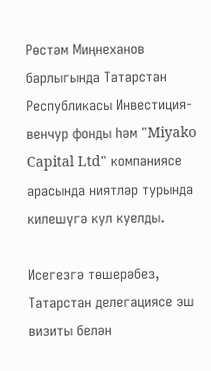Рөстәм Миңнеханов барлыгында Татарстан Республикасы Инвестиция-венчур фонды һәм "Miyako Capital Ltd" компаниясе арасында ниятләр турында килешүгә кул куелды.

Исегезгә төшерәбез, Татарстан делегациясе эш визиты белән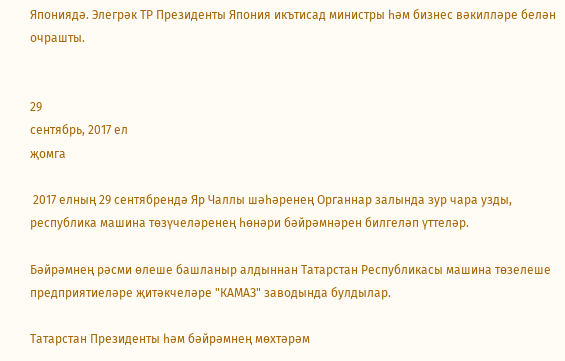Япониядә. Элегрәк ТР Президенты Япония икътисад министры һәм бизнес вәкилләре белән очрашты.


29
сентябрь, 2017 ел
җомга

 2017 елның 29 сентябрендә Яр Чаллы шәһәренең Органнар залында зур чара узды, республика машина төзүчеләренең һөнәри бәйрәмнәрен билгеләп үттеләр.

Бәйрәмнең рәсми өлеше башланыр алдыннан Татарстан Республикасы машина төзелеше предприятиеләре җитәкчеләре "КАМАЗ" заводында булдылар.

Татарстан Президенты һәм бәйрәмнең мөхтәрәм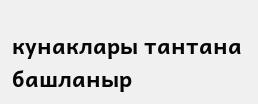кунаклары тантана башланыр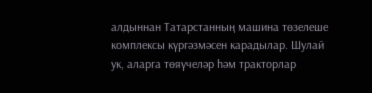алдыннан Татарстанның машина төзелеше комплексы күргәзмәсен карадылар. Шулай ук, аларга төяүчеләр һәм тракторлар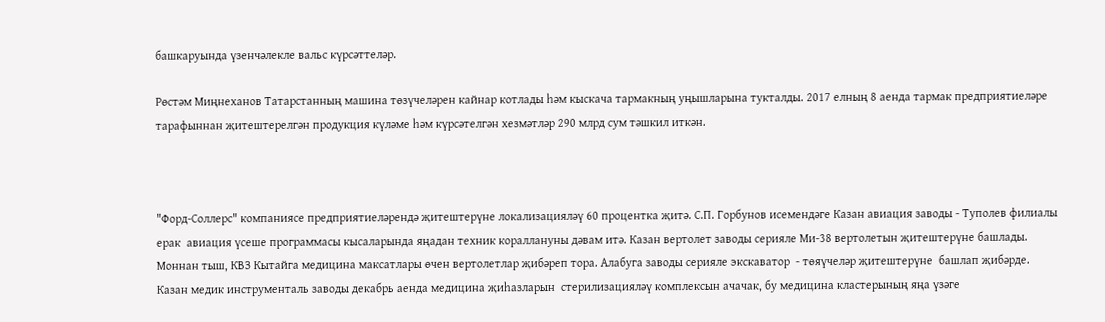башкаруында үзенчәлекле вальс күрсәттеләр.

Рөстәм Миңнеханов Татарстанның машина төзүчеләрен кайнар котлады һәм кыскача тармакның уңышларына тукталды. 2017 елның 8 аенда тармак предприятиеләре тарафыннан җитештерелгән продукция күләме һәм күрсәтелгән хезмәтләр 290 млрд сум тәшкил иткән.



"Форд-Соллерс" компаниясе предприятиеләрендә җитештерүне локализацияләү 60 процентка җитә. С.П. Горбунов исемендәге Казан авиация заводы - Туполев филиалы ерак  авиация үсеше программасы кысаларында яңадан техник кораллануны дәвам итә. Казан вертолет заводы серияле Ми-38 вертолетын җитештерүне башлады. Моннан тыш, КВЗ Кытайга медицина максатлары өчен вертолетлар җибәреп тора. Алабуга заводы серияле экскаватор  - төяүчеләр җитештерүне  башлап җибәрде.                                                                                                                                                                                                             Казан медик инструменталь заводы декабрь аенда медицина җиһазларын  стерилизацияләү комплексын ачачак, бу медицина кластерының яңа үзәге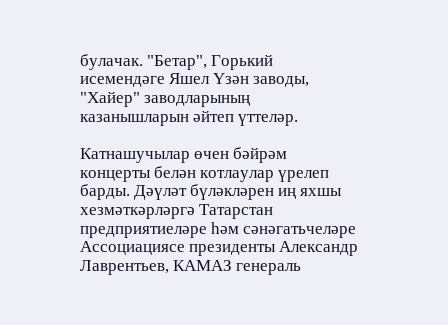булачак. "Бетар", Горький исемендәге Яшел Үзән заводы, "Хайер" заводларының казанышларын әйтеп үттеләр.

Катнашучылар өчен бәйрәм концерты белән котлаулар үрелеп барды. Дәүләт бүләкләрен иң яхшы хезмәткәрләргә Татарстан предприятиеләре һәм сәнәгатьчеләре Ассоциациясе президенты Александр Лаврентьев, КАМАЗ генераль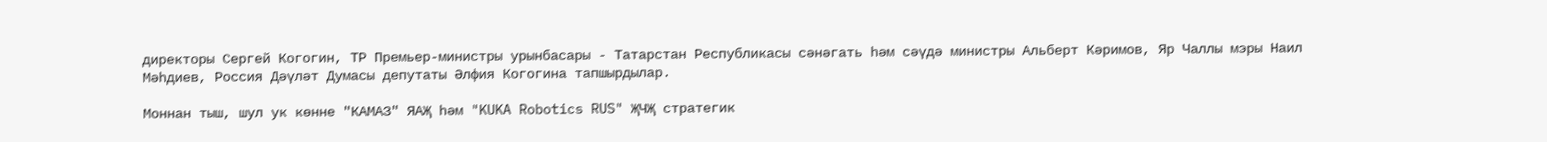директоры Сергей Когогин, ТР Премьер-министры урынбасары - Татарстан Республикасы сәнәгать һәм сәүдә министры Альберт Кәримов, Яр Чаллы мэры Наил Мәһдиев, Россия Дәүләт Думасы депутаты Әлфия Когогина тапшырдылар.

Моннан тыш, шул ук көнне "КАМАЗ" ЯАҖ һәм "KUKA Robotics RUS" ҖЧҖ стратегик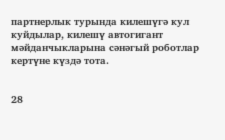партнерлык турында килешүгә кул куйдылар, килешү автогигант мәйданчыкларына сәнәгый роботлар кертүне күздә тота.


28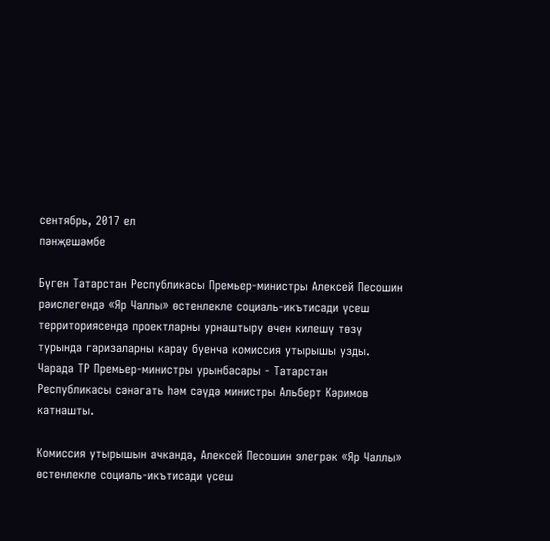сентябрь, 2017 ел
пәнҗешәмбе

Бүген Татарстан Республикасы Премьер-министры Алексей Песошин рәислегендә «Яр Чаллы» өстенлекле социаль-икътисади үсеш территориясендә проектларны урнаштыру өчен килешү төзү турында гаризаларны карау буенча комиссия утырышы узды. Чарада ТР Премьер-министры урынбасары - Татарстан Республикасы сәнәгать һәм сәүдә министры Альберт Кәримов катнашты.

Комиссия утырышын ачканда, Алексей Песошин элегрәк «Яр Чаллы» өстенлекле социаль-икътисади үсеш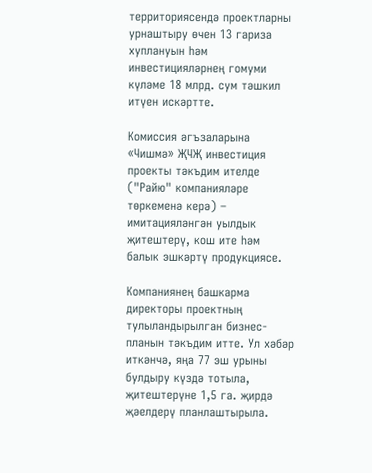территориясендә проектларны урнаштыру өчен 13 гариза хуплануын һәм инвестицияләрнең гомуми күләме 18 млрд. сум тәшкил итүен искәртте.

Комиссия әгъзаларына «Чишмә» ҖЧҖ инвестиция проекты тәкъдим ителде ("Райю" компанияләре төркеменә керә) – имитацияләнгән уылдык җитештерү, кош ите һәм балык эшкәртү продукциясе.

Компаниянең башкарма директоры проектның тулыландырылган бизнес-планын тәкъдим итте. Ул хәбәр иткәнчә, яңа 77 эш урыны булдыру күздә тотыла, җитештерүне 1,5 га. җирдә җәелдерү планлаштырыла.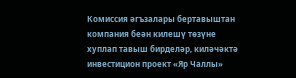Комиссия әгъзалары бертавыштан компания беән килешү төзүне хуплап тавыш бирделәр, киләчәктә инвестицион проект «Яр Чаллы»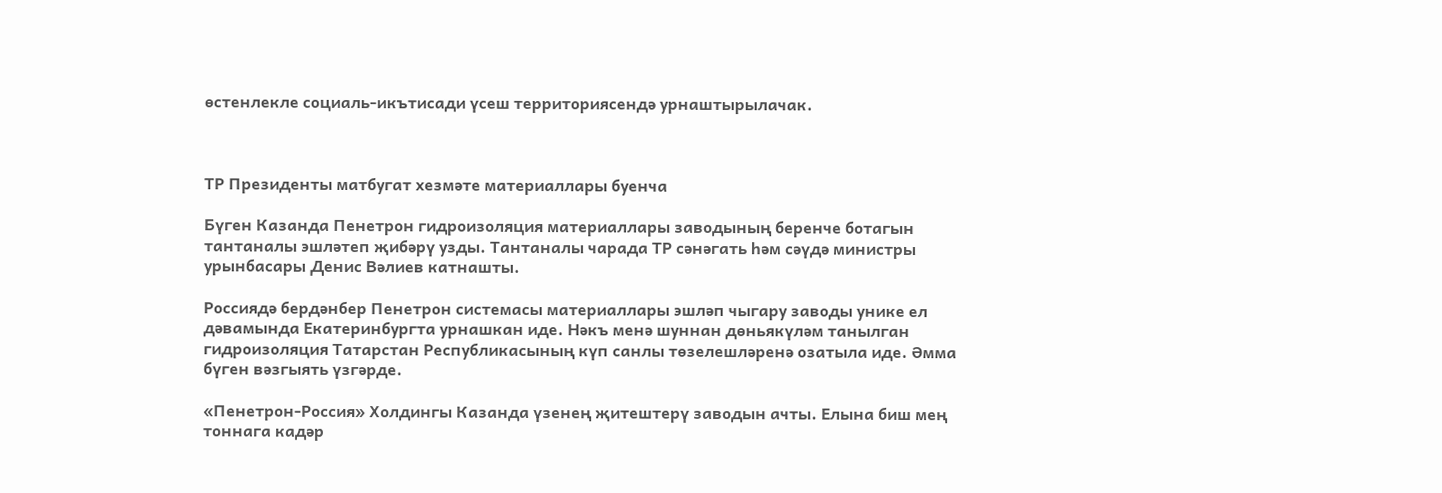өстенлекле социаль-икътисади үсеш территориясендә урнаштырылачак.



ТР Президенты матбугат хезмәте материаллары буенча

Бүген Казанда Пенетрон гидроизоляция материаллары заводының беренче ботагын тантаналы эшләтеп җибәрү узды. Тантаналы чарада ТР сәнәгать һәм сәүдә министры урынбасары Денис Вәлиев катнашты.

Россиядә бердәнбер Пенетрон системасы материаллары эшләп чыгару заводы унике ел дәвамында Екатеринбургта урнашкан иде. Нәкъ менә шуннан дөньякүләм танылган гидроизоляция Татарстан Республикасының күп санлы төзелешләренә озатыла иде. Әмма бүген вәзгыять үзгәрде.

«Пенетрон-Россия» Холдингы Казанда үзенең җитештерү заводын ачты. Елына биш мең тоннага кадәр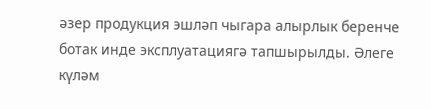әзер продукция эшләп чыгара алырлык беренче ботак инде эксплуатациягә тапшырылды. Әлеге күләм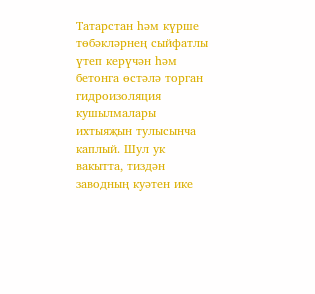Татарстан һәм күрше төбәкләрнең сыйфатлы үтеп керүчән һәм бетонга өстәлә торган гидроизоляция кушылмалары ихтыяҗын тулысынча каплый. Шул ук вакытта, тиздән  заводның куәтен ике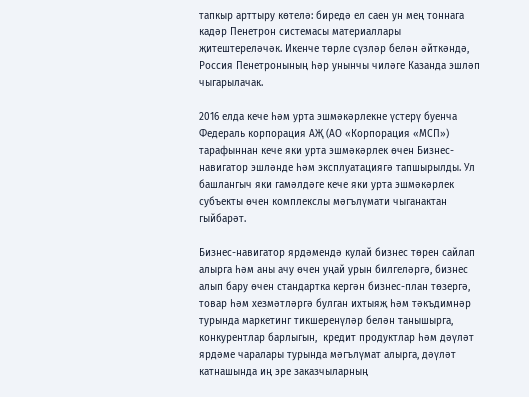тапкыр арттыру көтелә: биредә ел саен ун мең тоннага кадәр Пенетрон системасы материаллары җитештереләчәк. Икенче төрле сүзләр белән әйткәндә, Россия Пенетронының һәр унынчы чиләге Казанда эшләп чыгарылачак.

2016 елда кече һәм урта эшмәкәрлекне үстерү буенча Федераль корпорация АҖ (АО «Корпорация «МСП») тарафыннан кече яки урта эшмәкәрлек өчен Бизнес-навигатор эшләнде һәм эксплуатациягә тапшырылды. Ул башлангыч яки гамәлдәге кече яки урта эшмәкәрлек субъекты өчен комплекслы мәгълүмати чыганактан гыйбарәт.

Бизнес-навигатор ярдәмендә кулай бизнес төрен сайлап алырга һәм аны ачу өчен уңай урын билгеләргә, бизнес алып бару өчен стандартка кергән бизнес-план төзергә, товар һәм хезмәтләргә булган ихтыяҗ һәм тәкъдимнәр турында маркетинг тикшеренүләр белән танышырга, конкурентлар барлыгын,  кредит продуктлар һәм дәүләт ярдәме чаралары турында мәгълүмат алырга, дәүләт катнашында иң эре заказчыларның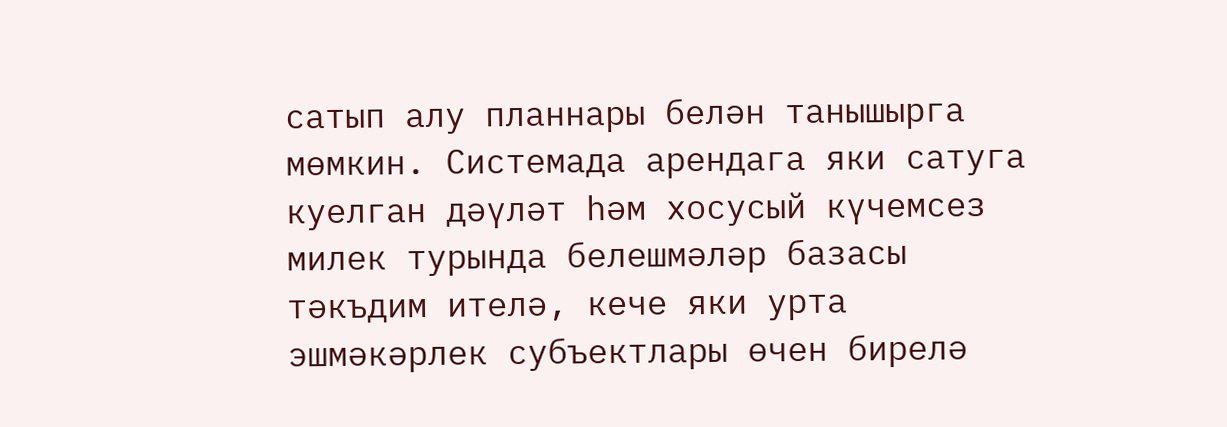сатып алу планнары белән танышырга мөмкин. Системада арендага яки сатуга куелган дәүләт һәм хосусый күчемсез милек турында белешмәләр базасы тәкъдим ителә, кече яки урта эшмәкәрлек субъектлары өчен бирелә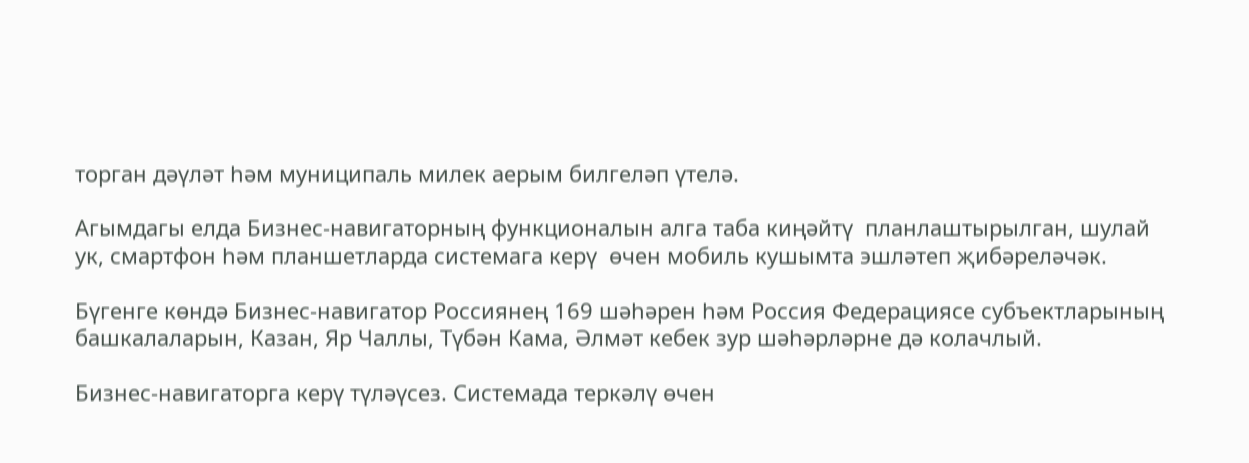торган дәүләт һәм муниципаль милек аерым билгеләп үтелә.

Агымдагы елда Бизнес-навигаторның функционалын алга таба киңәйтү  планлаштырылган, шулай ук, смартфон һәм планшетларда системага керү  өчен мобиль кушымта эшләтеп җибәреләчәк.

Бүгенге көндә Бизнес-навигатор Россиянең 169 шәһәрен һәм Россия Федерациясе субъектларының башкалаларын, Казан, Яр Чаллы, Түбән Кама, Әлмәт кебек зур шәһәрләрне дә колачлый.

Бизнес-навигаторга керү түләүсез. Системада теркәлү өчен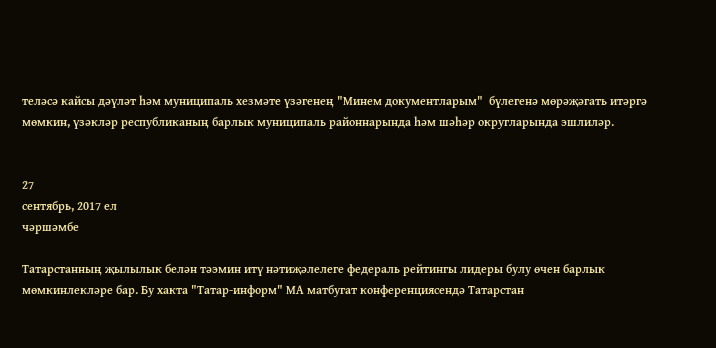теләсә кайсы дәүләт һәм муниципаль хезмәте үзәгенең "Минем документларым"  бүлегенә мөрәҗәгать итәргә мөмкин, үзәкләр республиканың барлык муниципаль районнарында һәм шәһәр округларында эшлиләр.


27
сентябрь, 2017 ел
чәршәмбе

Татарстанның җылылык белән тәэмин итү нәтиҗәлелеге федераль рейтингы лидеры булу өчен барлык мөмкинлекләре бар. Бу хакта "Татар-информ" МА матбугат конференциясендә Татарстан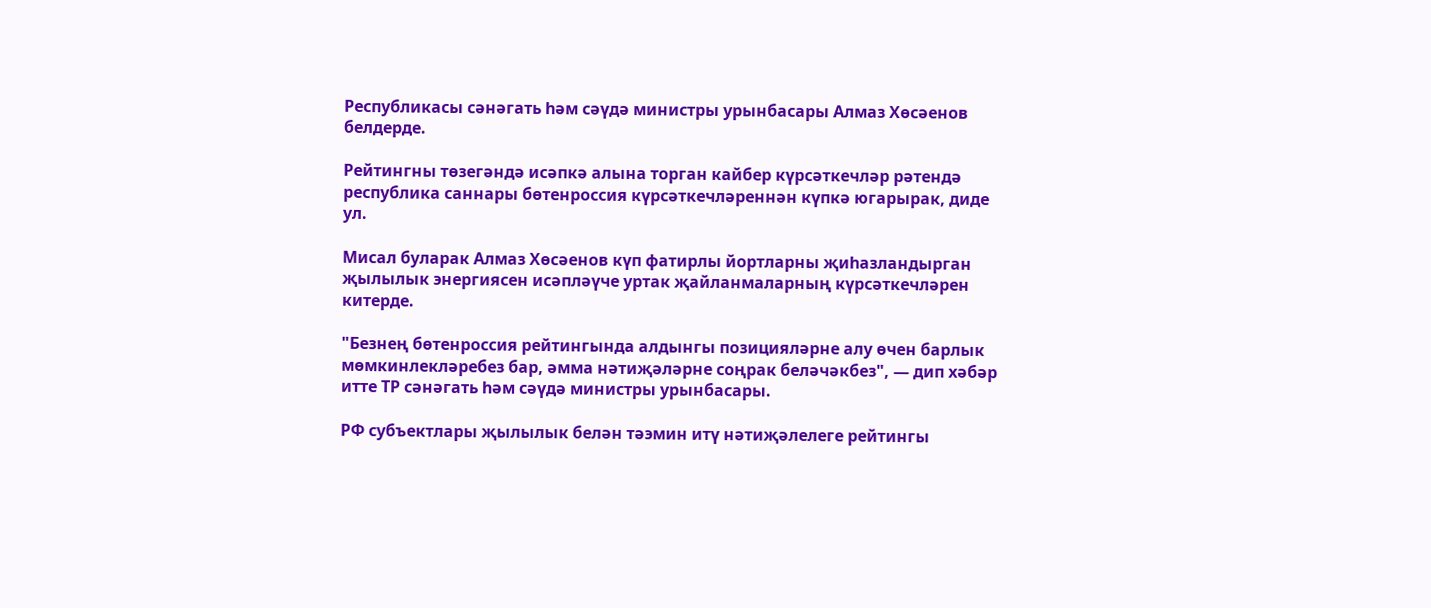Республикасы сәнәгать һәм сәүдә министры урынбасары Алмаз Хөсәенов белдерде.

Рейтингны төзегәндә исәпкә алына торган кайбер күрсәткечләр рәтендә республика саннары бөтенроссия күрсәткечләреннән күпкә югарырак, диде ул.

Мисал буларак Алмаз Хөсәенов күп фатирлы йортларны җиһазландырган җылылык энергиясен исәпләүче уртак җайланмаларның күрсәткечләрен китерде.

"Безнең бөтенроссия рейтингында алдынгы позицияләрне алу өчен барлык мөмкинлекләребез бар, әмма нәтиҗәләрне соңрак беләчәкбез", — дип хәбәр итте ТР сәнәгать һәм сәүдә министры урынбасары.

РФ субъектлары җылылык белән тәэмин итү нәтиҗәлелеге рейтингы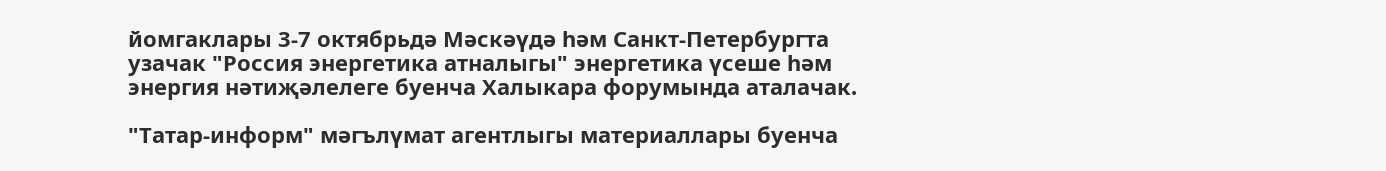йомгаклары 3-7 октябрьдә Мәскәүдә һәм Санкт-Петербургта узачак "Россия энергетика атналыгы" энергетика үсеше һәм энергия нәтиҗәлелеге буенча Халыкара форумында аталачак.

"Татар-информ" мәгълүмат агентлыгы материаллары буенча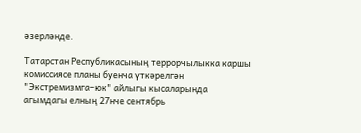әзерләнде.

Татарстан Республикасының террорчылыкка каршы комиссиясе планы буенча үткәрелгән "Экстремизмга–юк" айлыгы кысаларында агымдагы елның 27нче сентябрь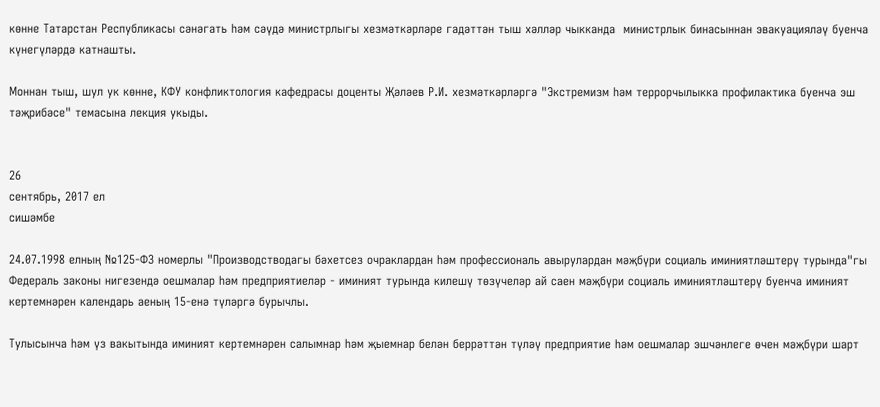көнне Татарстан Республикасы сәнәгать һәм сәүдә министрлыгы хезмәткәрләре гадәттән тыш хәлләр чыкканда  министрлык бинасыннан эвакуацияләү буенча күнегүләрдә катнашты.

Моннан тыш, шул ук көнне, КФУ конфликтология кафедрасы доценты Җәләев Р.И. хезмәткәрләргә "Экстремизм һәм террорчылыкка профилактика буенча эш тәҗрибәсе" темасына лекция укыды.


26
сентябрь, 2017 ел
сишәмбе

24.07.1998 елның №125-ФЗ номерлы "Производстводагы бәхетсез очраклардан һәм профессиональ авырулардан мәҗбүри социаль иминиятләштерү турында"гы Федераль законы нигезендә оешмалар һәм предприятиеләр - иминият турында килешү төзүчеләр ай саен мәҗбүри социаль иминиятләштерү буенча иминият кертемнәрен календарь аеның 15-енә түләргә бурычлы.

Тулысынча һәм үз вакытында иминият кертемнәрен салымнар һәм җыемнар белән беррәттән түләү предприятие һәм оешмалар эшчәнлеге өчен мәҗбүри шарт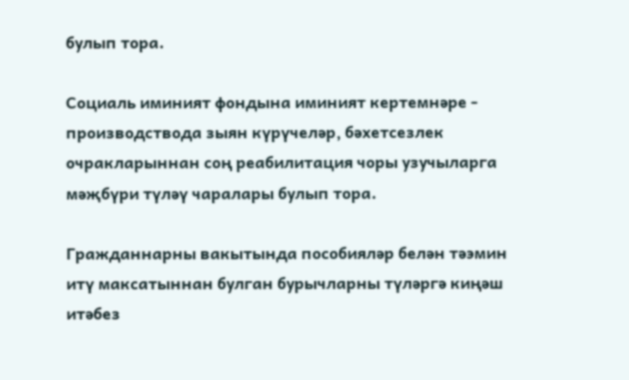булып тора.

Социаль иминият фондына иминият кертемнәре - производствода зыян күрүчеләр, бәхетсезлек очракларыннан соң реабилитация чоры узучыларга мәҗбүри түләү чаралары булып тора.

Гражданнарны вакытында пособияләр белән тәэмин итү максатыннан булган бурычларны түләргә киңәш итәбез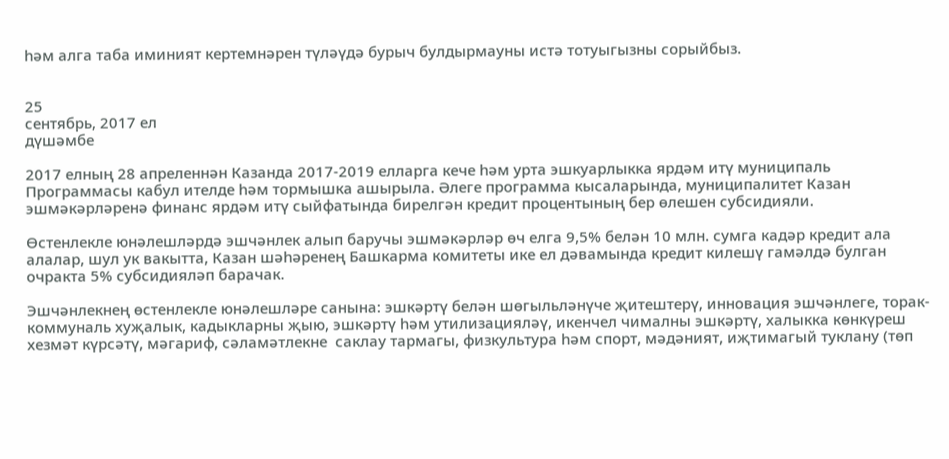һәм алга таба иминият кертемнәрен түләүдә бурыч булдырмауны истә тотуыгызны сорыйбыз.


25
сентябрь, 2017 ел
дүшәмбе

2017 елның 28 апреленнән Казанда 2017-2019 елларга кече һәм урта эшкуарлыкка ярдәм итү муниципаль Программасы кабул ителде һәм тормышка ашырыла. Әлеге программа кысаларында, муниципалитет Казан эшмәкәрләренә финанс ярдәм итү сыйфатында бирелгән кредит процентының бер өлешен субсидияли.

Өстенлекле юнәлешләрдә эшчәнлек алып баручы эшмәкәрләр өч елга 9,5% белән 10 млн. сумга кадәр кредит ала алалар, шул ук вакытта, Казан шәһәренең Башкарма комитеты ике ел дәвамында кредит килешү гамәлдә булган очракта 5% субсидияләп барачак.

Эшчәнлекнең өстенлекле юнәлешләре санына: эшкәртү белән шөгыльләнүче җитештерү, инновация эшчәнлеге, торак-коммуналь хуҗалык, кадыкларны җыю, эшкәртү һәм утилизацияләү, икенчел чималны эшкәртү, халыкка көнкүреш хезмәт күрсәтү, мәгариф, сәламәтлекне  саклау тармагы, физкультура һәм спорт, мәдәният, иҗтимагый туклану (төп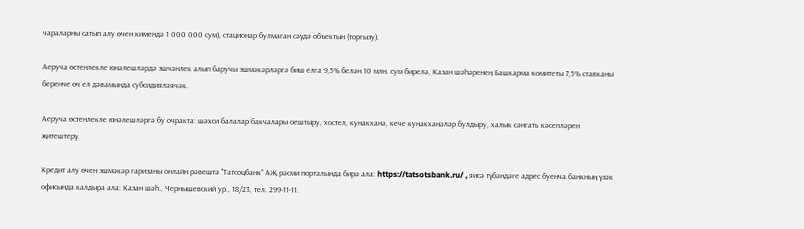чараларны сатып алу өчен кимендә 1 000 000 сум), стационар булмаган сәүдә объектын (торгызу).

Аеруча өстенлекле юнәлешләрдә эшчәнлек алып баручы эшмәкәрләргә биш елга 9,5% белән 10 млн. сум бирелә, Казан шәһәренең Башкарма комитеты 7,5% ставканы беренче өч ел дәвамында субсидияләячәк.

Аеруча өстенлекле юнәлешләргә бу очракта: шәхси балалар бакчалары оештыру, хостел, кунакханә, кече кунакханәләр булдыру, халык сәнгать кәсепләрен җитештерү.

Кредит алу өчен эшмәкәр гаризаны онлайн рәвештә "Татсоцбанк" АҖ рәсми порталында бирә ала: https://tatsotsbank.ru/ , яисә түбәндәге адрес буенча банкның үзәк офисында калдыра ала: Казан шәһ., Чернышевский ур., 18/23, тел. 299-11-11.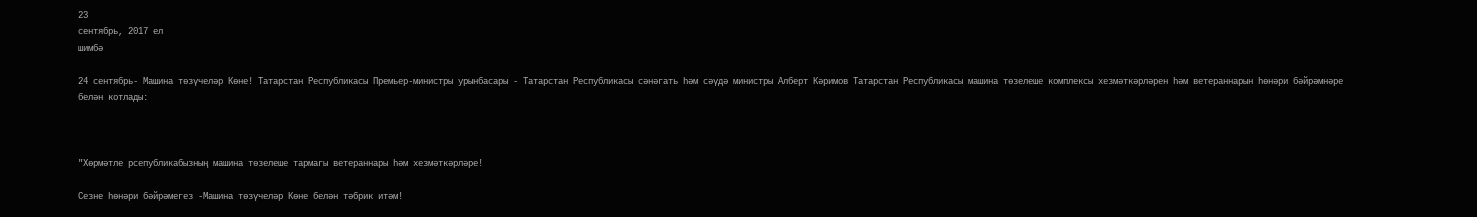23
сентябрь, 2017 ел
шимбә

24 сентябрь- Машина төзүчеләр Көне! Татарстан Республикасы Премьер-министры урынбасары - Татарстан Республикасы сәнәгать һәм сәүдә министры Алберт Кәримов Татарстан Республикасы машина төзелеше комплексы хезмәткәрләрен һәм ветераннарын һөнәри бәйрәмнәре белән котлады:



"Хөрмәтле рсепубликабызның машина төзелеше тармагы ветераннары һәм хезмәткәрләре!

Сезне һөнәри бәйрәмегез -Машина төзүчеләр Көне белән тәбрик итәм!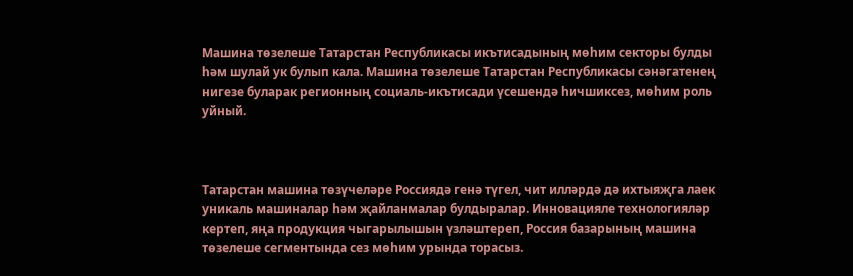Машина төзелеше Татарстан Республикасы икътисадының мөһим секторы булды һәм шулай ук булып кала. Машина төзелеше Татарстан Республикасы сәнәгатенең нигезе буларак регионның социаль-икътисади үсешендә һичшиксез, мөһим роль уйный.



Татарстан машина төзүчеләре Россиядә генә түгел, чит илләрдә дә ихтыяҗга лаек уникаль машиналар һәм җайланмалар булдыралар. Инновацияле технологияләр кертеп, яңа продукция чыгарылышын үзләштереп, Россия базарының машина төзелеше сегментында сез мөһим урында торасыз.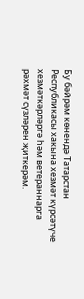Бу бәйрәм көнендә Татарстан Республикасы хакына хезмәт күрсәтүче хезмәткәрләргә һәм ветераннарга рәхмәт сүзләрен җиткерәм.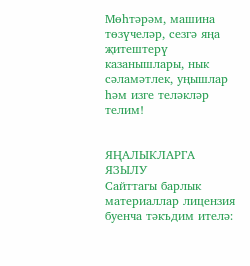Мөһтәрәм, машина төзүчеләр, сезгә яңа җитештерү казанышлары, нык сәламәтлек, уңышлар һәм изге теләкләр телим!


ЯҢАЛЫКЛАРГА ЯЗЫЛУ
Сайттагы барлык материаллар лицензия буенча тәкъдим ителә: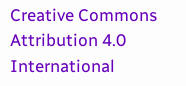Creative Commons Attribution 4.0 International